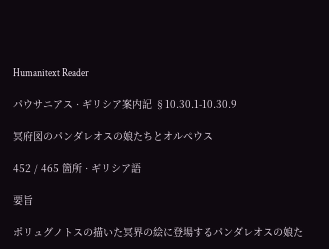Humanitext Reader

パウサニアス · ギリシア案内記 §10.30.1-10.30.9

冥府図のパンダレオスの娘たちとオルペウス

452 / 465 箇所 · ギリシア語

要旨

ポリュグノトスの描いた冥界の絵に登場するパンダレオスの娘た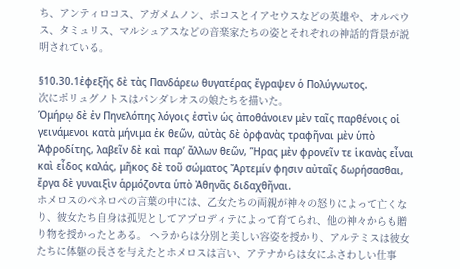ち、アンティロコス、アガメムノン、ポコスとイアセウスなどの英雄や、オルペウス、タミュリス、マルシュアスなどの音楽家たちの姿とそれぞれの神話的背景が説明されている。

§10.30.1ἐφεξῆς δὲ τὰς Πανδάρεω θυγατέρας ἔγραψεν ὁ Πολύγνωτος.
次にポリュグノトスはパンダレオスの娘たちを描いた。
Ὁμήρῳ δὲ ἐν Πηνελόπης λόγοις ἐστὶν ὡς ἀποθάνοιεν μὲν ταῖς παρθένοις οἱ γεινάμενοι κατὰ μήνιμα ἐκ θεῶν, αὐτὰς δὲ ὀρφανὰς τραφῆναι μὲν ὑπὸ Ἀφροδίτης, λαβεῖν δὲ καὶ παρʼ ἄλλων θεῶν, Ἥρας μὲν φρονεῖν τε ἱκανὰς εἶναι καὶ εἶδος καλάς, μῆκος δὲ τοῦ σώματος Ἄρτεμίν φησιν αὐταῖς δωρήσασθαι, ἔργα δὲ γυναιξὶν ἁρμόζοντα ὑπὸ Ἀθηνᾶς διδαχθῆναι.
ホメロスのペネロペの言葉の中には、乙女たちの両親が神々の怒りによって亡くなり、彼女たち自身は孤児としてアプロディテによって育てられ、他の神々からも贈り物を授かったとある。 ヘラからは分別と美しい容姿を授かり、アルテミスは彼女たちに体躯の長さを与えたとホメロスは言い、アテナからは女にふさわしい仕事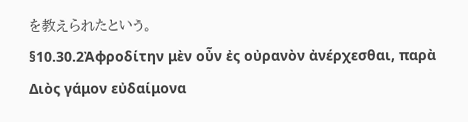を教えられたという。
§10.30.2Ἀφροδίτην μὲν οὖν ἐς οὐρανὸν ἀνέρχεσθαι, παρὰ Διὸς γάμον εὐδαίμονα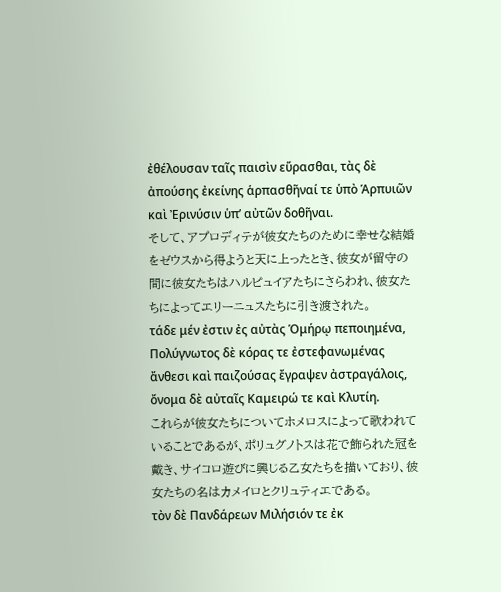ἐθέλουσαν ταῖς παισὶν εὕρασθαι, τὰς δὲ ἀπούσης ἐκείνης ἁρπασθῆναί τε ὑπὸ Ἁρπυιῶν καὶ Ἐρινύσιν ὑπʼ αὐτῶν δοθῆναι.
そして、アプロディテが彼女たちのために幸せな結婚をゼウスから得ようと天に上ったとき、彼女が留守の間に彼女たちはハルピュイアたちにさらわれ、彼女たちによってエリーニュスたちに引き渡された。
τάδε μέν ἐστιν ἐς αὐτὰς Ὁμήρῳ πεποιημένα, Πολύγνωτος δὲ κόρας τε ἐστεφανωμένας ἄνθεσι καὶ παιζούσας ἔγραψεν ἀστραγάλοις, ὄνομα δὲ αὐταῖς Καμειρώ τε καὶ Κλυτίη.
これらが彼女たちについてホメロスによって歌われていることであるが、ポリュグノトスは花で飾られた冠を戴き、サイコロ遊びに興じる乙女たちを描いており、彼女たちの名はカメイロとクリュティエである。
τὸν δὲ Πανδάρεων Μιλήσιόν τε ἐκ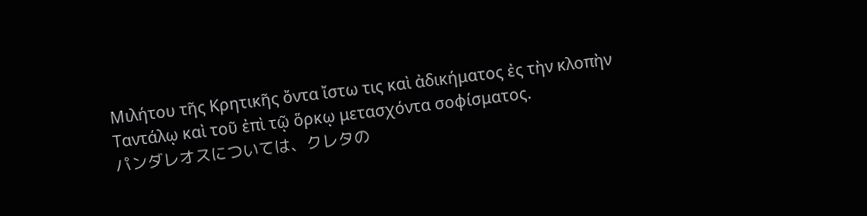Μιλήτου τῆς Κρητικῆς ὄντα ἴστω τις καὶ ἀδικήματος ἐς τὴν κλοπὴν Ταντάλῳ καὶ τοῦ ἐπὶ τῷ ὅρκῳ μετασχόντα σοφίσματος.
パンダレオスについては、クレタの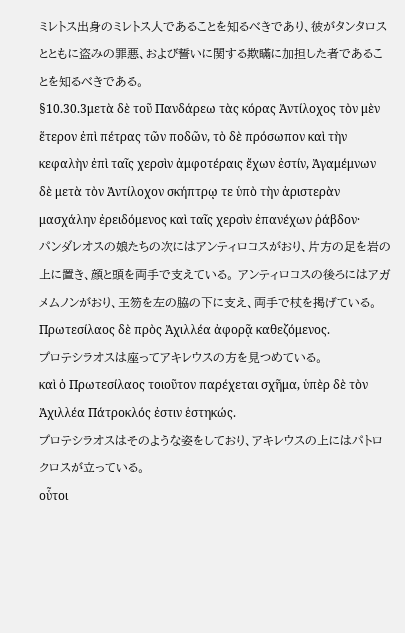ミレトス出身のミレトス人であることを知るべきであり、彼がタンタロスとともに盗みの罪悪、および誓いに関する欺瞞に加担した者であることを知るべきである。
§10.30.3μετὰ δὲ τοῦ Πανδάρεω τὰς κόρας Ἀντίλοχος τὸν μὲν ἕτερον ἐπὶ πέτρας τῶν ποδῶν, τὸ δὲ πρόσωπον καὶ τὴν κεφαλὴν ἐπὶ ταῖς χερσὶν ἀμφοτέραις ἔχων ἐστίν, Ἀγαμέμνων δὲ μετὰ τὸν Ἀντίλοχον σκήπτρῳ τε ὑπὸ τὴν ἀριστερὰν μασχάλην ἐρειδόμενος καὶ ταῖς χερσὶν ἐπανέχων ῥάβδον·
パンダレオスの娘たちの次にはアンティロコスがおり、片方の足を岩の上に置き、顔と頭を両手で支えている。 アンティロコスの後ろにはアガメムノンがおり、王笏を左の脇の下に支え、両手で杖を掲げている。
Πρωτεσίλαος δὲ πρὸς Ἀχιλλέα ἀφορᾷ καθεζόμενος.
プロテシラオスは座ってアキレウスの方を見つめている。
καὶ ὁ Πρωτεσίλαος τοιοῦτον παρέχεται σχῆμα, ὑπὲρ δὲ τὸν Ἀχιλλέα Πάτροκλός ἐστιν ἑστηκώς.
プロテシラオスはそのような姿をしており、アキレウスの上にはパトロクロスが立っている。
οὗτοι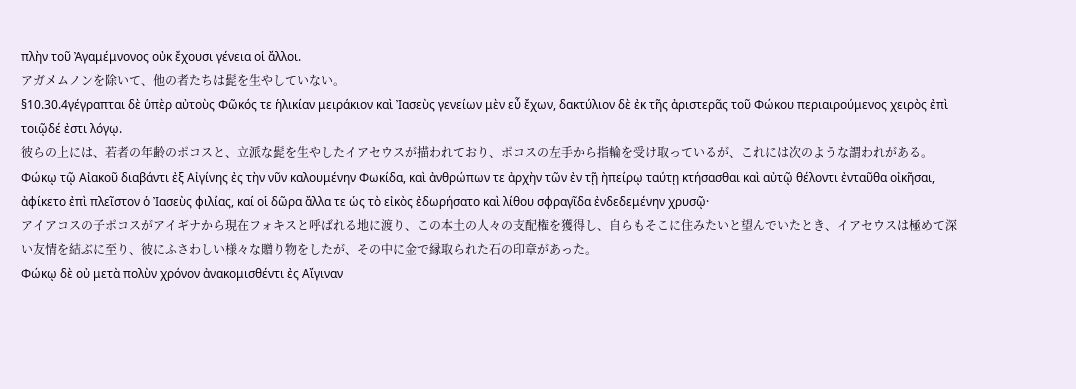πλὴν τοῦ Ἀγαμέμνονος οὐκ ἔχουσι γένεια οἱ ἄλλοι.
アガメムノンを除いて、他の者たちは髭を生やしていない。
§10.30.4γέγραπται δὲ ὑπὲρ αὐτοὺς Φῶκός τε ἡλικίαν μειράκιον καὶ Ἰασεὺς γενείων μὲν εὖ ἔχων, δακτύλιον δὲ ἐκ τῆς ἀριστερᾶς τοῦ Φώκου περιαιρούμενος χειρὸς ἐπὶ τοιῷδέ ἐστι λόγῳ.
彼らの上には、若者の年齢のポコスと、立派な髭を生やしたイアセウスが描われており、ポコスの左手から指輪を受け取っているが、これには次のような謂われがある。
Φώκῳ τῷ Αἰακοῦ διαβάντι ἐξ Αἰγίνης ἐς τὴν νῦν καλουμένην Φωκίδα, καὶ ἀνθρώπων τε ἀρχὴν τῶν ἐν τῇ ἠπείρῳ ταύτῃ κτήσασθαι καὶ αὐτῷ θέλοντι ἐνταῦθα οἰκῆσαι, ἀφίκετο ἐπὶ πλεῖστον ὁ Ἰασεὺς φιλίας, καί οἱ δῶρα ἄλλα τε ὡς τὸ εἰκὸς ἐδωρήσατο καὶ λίθου σφραγῖδα ἐνδεδεμένην χρυσῷ·
アイアコスの子ポコスがアイギナから現在フォキスと呼ばれる地に渡り、この本土の人々の支配権を獲得し、自らもそこに住みたいと望んでいたとき、イアセウスは極めて深い友情を結ぶに至り、彼にふさわしい様々な贈り物をしたが、その中に金で縁取られた石の印章があった。
Φώκῳ δὲ οὐ μετὰ πολὺν χρόνον ἀνακομισθέντι ἐς Αἴγιναν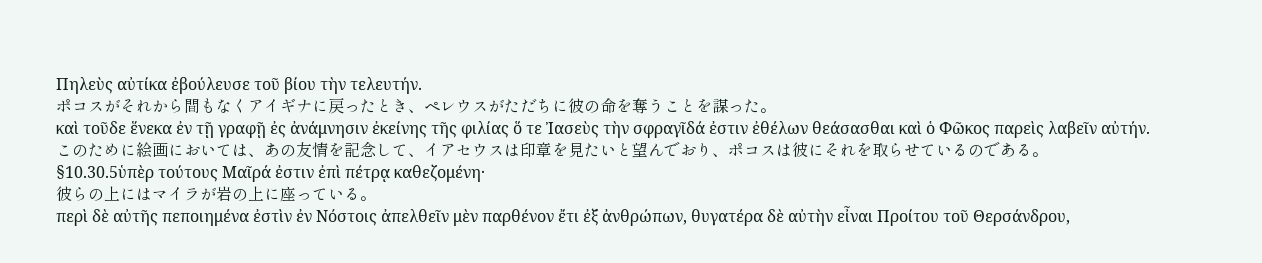Πηλεὺς αὐτίκα ἐβούλευσε τοῦ βίου τὴν τελευτήν.
ポコスがそれから間もなくアイギナに戻ったとき、ペレウスがただちに彼の命を奪うことを謀った。
καὶ τοῦδε ἕνεκα ἐν τῇ γραφῇ ἐς ἀνάμνησιν ἐκείνης τῆς φιλίας ὅ τε Ἰασεὺς τὴν σφραγῖδά ἐστιν ἐθέλων θεάσασθαι καὶ ὁ Φῶκος παρεὶς λαβεῖν αὐτήν.
このために絵画においては、あの友情を記念して、イアセウスは印章を見たいと望んでおり、ポコスは彼にそれを取らせているのである。
§10.30.5ὑπὲρ τούτους Μαῖρά ἐστιν ἐπὶ πέτρᾳ καθεζομένη·
彼らの上にはマイラが岩の上に座っている。
περὶ δὲ αὐτῆς πεποιημένα ἐστὶν ἐν Νόστοις ἀπελθεῖν μὲν παρθένον ἔτι ἐξ ἀνθρώπων, θυγατέρα δὲ αὐτὴν εἶναι Προίτου τοῦ Θερσάνδρου,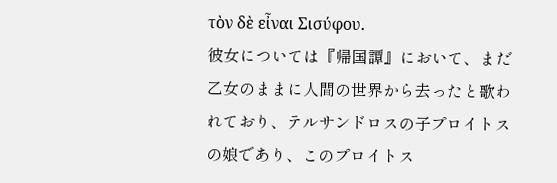τὸν δὲ εἶναι Σισύφου.
彼女については『帰国譚』において、まだ乙女のままに人間の世界から去ったと歌われており、テルサンドロスの子プロイトスの娘であり、このプロイトス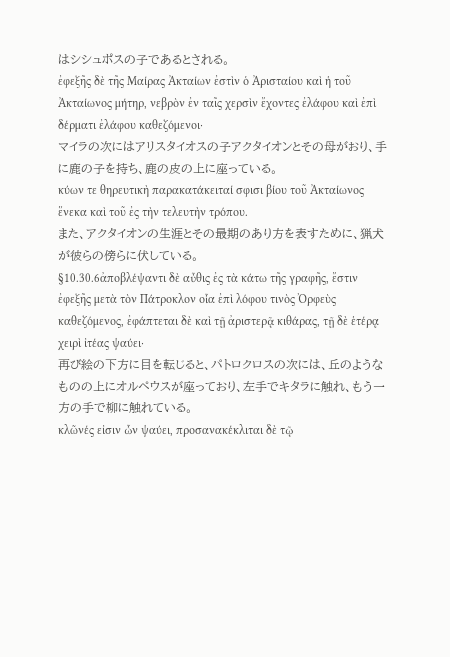はシシュポスの子であるとされる。
ἐφεξῆς δὲ τῆς Μαίρας Ἀκταίων ἐστὶν ὁ Ἀρισταίου καὶ ἡ τοῦ Ἀκταίωνος μήτηρ, νεβρὸν ἐν ταῖς χερσὶν ἔχοντες ἐλάφου καὶ ἐπὶ δέρματι ἐλάφου καθεζόμενοι·
マイラの次にはアリスタイオスの子アクタイオンとその母がおり、手に鹿の子を持ち、鹿の皮の上に座っている。
κύων τε θηρευτικὴ παρακατάκειταί σφισι βίου τοῦ Ἀκταίωνος ἕνεκα καὶ τοῦ ἐς τὴν τελευτὴν τρόπου.
また、アクタイオンの生涯とその最期のあり方を表すために、猟犬が彼らの傍らに伏している。
§10.30.6ἀποβλέψαντι δὲ αὖθις ἐς τὰ κάτω τῆς γραφῆς, ἔστιν ἐφεξῆς μετὰ τὸν Πάτροκλον οἷα ἐπὶ λόφου τινὸς Ὀρφεὺς καθεζόμενος, ἐφάπτεται δὲ καὶ τῇ ἀριστερᾷ κιθάρας, τῇ δὲ ἑτέρᾳ χειρὶ ἰτέας ψαύει·
再び絵の下方に目を転じると、パトロクロスの次には、丘のようなものの上にオルペウスが座っており、左手でキタラに触れ、もう一方の手で柳に触れている。
κλῶνές εἰσιν ὧν ψαύει, προσανακέκλιται δὲ τῷ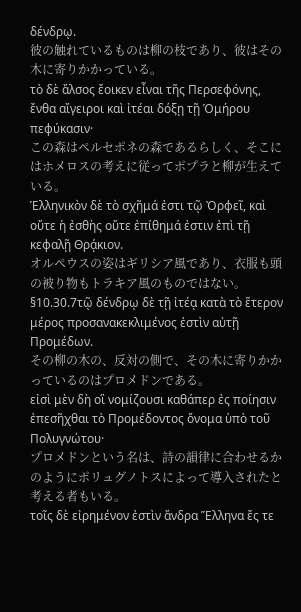δένδρῳ.
彼の触れているものは柳の枝であり、彼はその木に寄りかかっている。
τὸ δὲ ἄλσος ἔοικεν εἶναι τῆς Περσεφόνης, ἔνθα αἴγειροι καὶ ἰτέαι δόξῃ τῇ Ὁμήρου πεφύκασιν·
この森はペルセポネの森であるらしく、そこにはホメロスの考えに従ってポプラと柳が生えている。
Ἑλληνικὸν δὲ τὸ σχῆμά ἐστι τῷ Ὀρφεῖ, καὶ οὔτε ἡ ἐσθὴς οὔτε ἐπίθημά ἐστιν ἐπὶ τῇ κεφαλῇ Θρᾴκιον.
オルペウスの姿はギリシア風であり、衣服も頭の被り物もトラキア風のものではない。
§10.30.7τῷ δένδρῳ δὲ τῇ ἰτέᾳ κατὰ τὸ ἕτερον μέρος προσανακεκλιμένος ἐστὶν αὐτῇ Προμέδων.
その柳の木の、反対の側で、その木に寄りかかっているのはプロメドンである。
εἰσὶ μὲν δὴ οἳ νομίζουσι καθάπερ ἐς ποίησιν ἐπεσῆχθαι τὸ Προμέδοντος ὄνομα ὑπὸ τοῦ Πολυγνώτου·
プロメドンという名は、詩の韻律に合わせるかのようにポリュグノトスによって導入されたと考える者もいる。
τοῖς δὲ εἰρημένον ἐστὶν ἄνδρα Ἕλληνα ἔς τε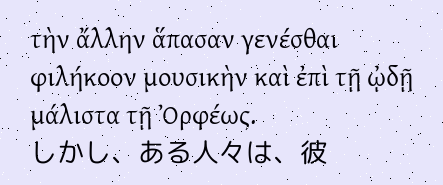τὴν ἄλλην ἅπασαν γενέσθαι φιλήκοον μουσικὴν καὶ ἐπὶ τῇ ᾠδῇ μάλιστα τῇ Ὀρφέως.
しかし、ある人々は、彼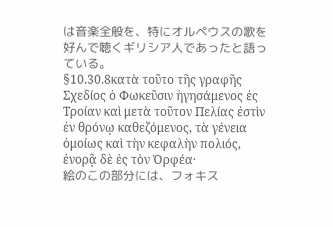は音楽全般を、特にオルペウスの歌を好んで聴くギリシア人であったと語っている。
§10.30.8κατὰ τοῦτο τῆς γραφῆς Σχεδίος ὁ Φωκεῦσιν ἡγησάμενος ἐς Τροίαν καὶ μετὰ τοῦτον Πελίας ἐστὶν ἐν θρόνῳ καθεζόμενος, τὰ γένεια ὁμοίως καὶ τὴν κεφαλὴν πολιός, ἐνορᾷ δὲ ἐς τὸν Ὀρφέα·
絵のこの部分には、フォキス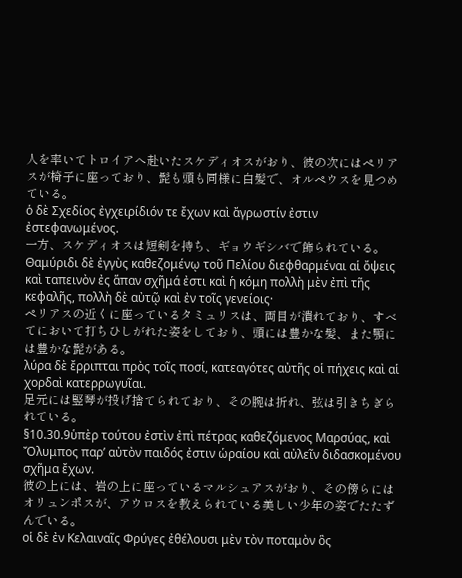人を率いてトロイアへ赴いたスケディオスがおり、彼の次にはペリアスが椅子に座っており、髭も頭も同様に白髪で、オルペウスを見つめている。
ὁ δὲ Σχεδίος ἐγχειρίδιόν τε ἔχων καὶ ἄγρωστίν ἐστιν ἐστεφανωμένος.
一方、スケディオスは短剣を持ち、ギョウギシバで飾られている。
Θαμύριδι δὲ ἐγγὺς καθεζομένῳ τοῦ Πελίου διεφθαρμέναι αἱ ὄψεις καὶ ταπεινὸν ἐς ἅπαν σχῆμά ἐστι καὶ ἡ κόμη πολλὴ μὲν ἐπὶ τῆς κεφαλῆς, πολλὴ δὲ αὐτῷ καὶ ἐν τοῖς γενείοις·
ペリアスの近くに座っているタミュリスは、両目が潰れており、すべてにおいて打ちひしがれた姿をしており、頭には豊かな髪、また顎には豊かな髭がある。
λύρα δὲ ἔρριπται πρὸς τοῖς ποσί, κατεαγότες αὐτῆς οἱ πήχεις καὶ αἱ χορδαὶ κατερρωγυῖαι.
足元には竪琴が投げ捨てられており、その腕は折れ、弦は引きちぎられている。
§10.30.9ὑπὲρ τούτου ἐστὶν ἐπὶ πέτρας καθεζόμενος Μαρσύας, καὶ Ὄλυμπος παρʼ αὐτὸν παιδός ἐστιν ὡραίου καὶ αὐλεῖν διδασκομένου σχῆμα ἔχων.
彼の上には、岩の上に座っているマルシュアスがおり、その傍らにはオリュンポスが、アウロスを教えられている美しい少年の姿でたたずんでいる。
οἱ δὲ ἐν Κελαιναῖς Φρύγες ἐθέλουσι μὲν τὸν ποταμὸν ὃς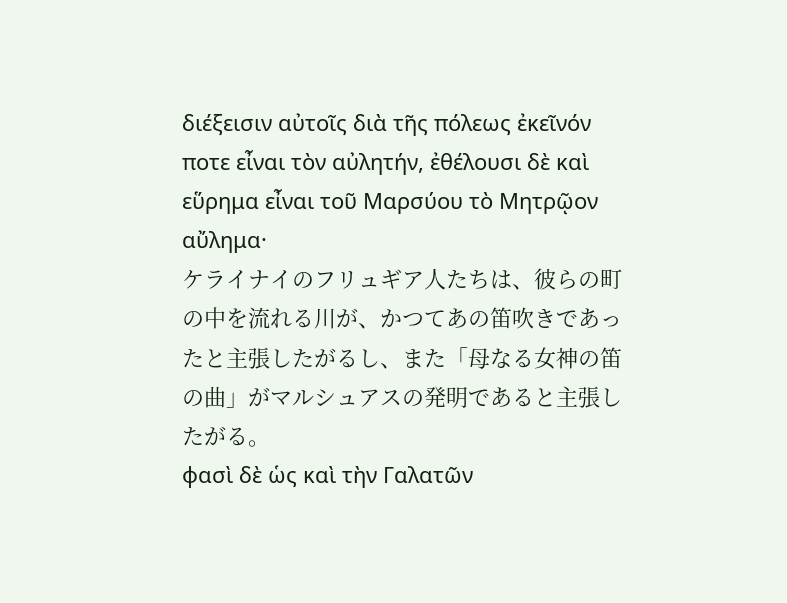διέξεισιν αὐτοῖς διὰ τῆς πόλεως ἐκεῖνόν ποτε εἶναι τὸν αὐλητήν, ἐθέλουσι δὲ καὶ εὕρημα εἶναι τοῦ Μαρσύου τὸ Μητρῷον αὔλημα·
ケライナイのフリュギア人たちは、彼らの町の中を流れる川が、かつてあの笛吹きであったと主張したがるし、また「母なる女神の笛の曲」がマルシュアスの発明であると主張したがる。
φασὶ δὲ ὡς καὶ τὴν Γαλατῶν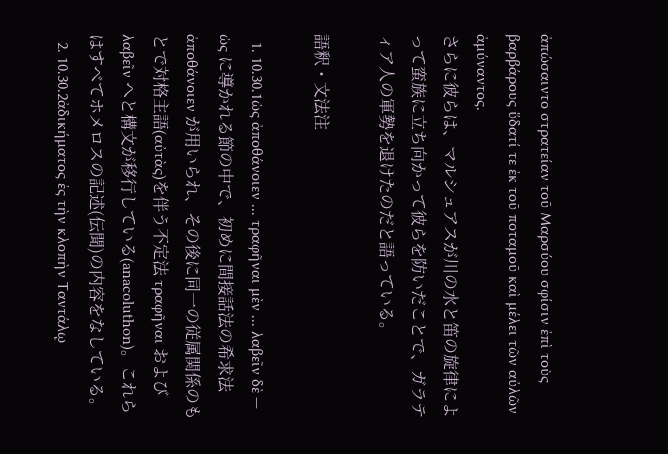ἀπώσαιντο στρατείαν τοῦ Μαρσύου σφίσιν ἐπὶ τοὺς βαρβάρους ὕδατί τε ἐκ τοῦ ποταμοῦ καὶ μέλει τῶν αὐλῶν ἀμύναντος.
さらに彼らは、マルシュアスが川の水と笛の旋律によって蛮族に立ち向かって彼らを防いだことで、ガラティア人の軍勢を退けたのだと語っている。

語釈・文法注

  1. 10.30.1ὡς ἀποθάνοιεν ... τραφῆναι μὲν ... λαβεῖν δὲ — ὡς に導かれる節の中で、初めに間接話法の希求法 ἀποθάνοιεν が用いられ、その後に同一の従属関係のもとで対格主語(αὐτὰς)を伴う不定法 τραφῆναι および λαβεῖν へと構文が移行している(anacoluthon)。これらはすべてホメロスの記述(伝聞)の内容をなしている。
  2. 10.30.2ἀδικήματος ἐς τὴν κλοπὴν Ταντάλῳ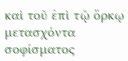καὶ τοῦ ἐπὶ τῷ ὅρκῳ μετασχόντα σοφίσματος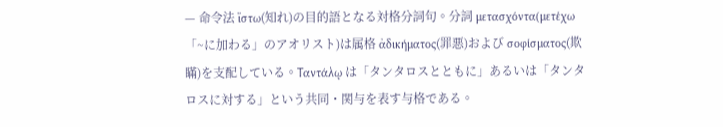— 命令法 ἴστω(知れ)の目的語となる対格分詞句。分詞 μετασχόντα(μετέχω「~に加わる」のアオリスト)は属格 ἀδικήματος(罪悪)および σοφίσματος(欺瞞)を支配している。Ταντάλῳ は「タンタロスとともに」あるいは「タンタロスに対する」という共同・関与を表す与格である。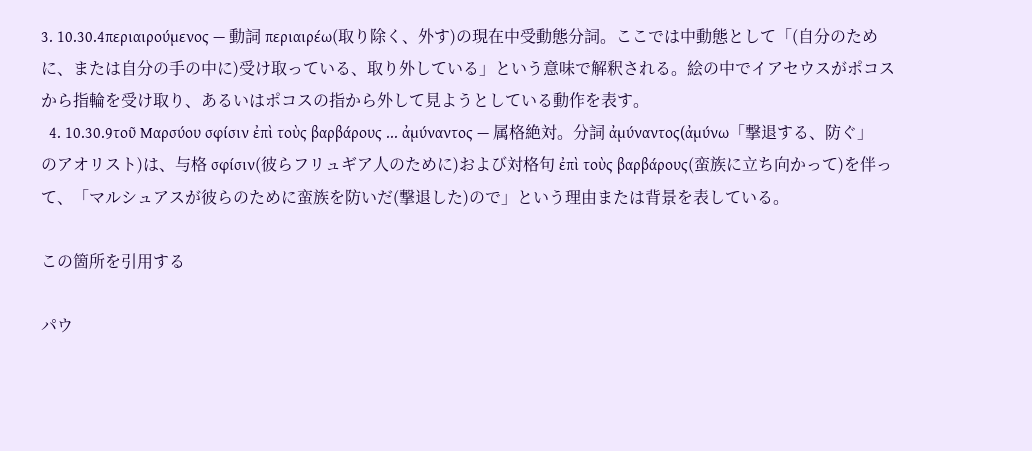3. 10.30.4περιαιρούμενος — 動詞 περιαιρέω(取り除く、外す)の現在中受動態分詞。ここでは中動態として「(自分のために、または自分の手の中に)受け取っている、取り外している」という意味で解釈される。絵の中でイアセウスがポコスから指輪を受け取り、あるいはポコスの指から外して見ようとしている動作を表す。
  4. 10.30.9τοῦ Μαρσύου σφίσιν ἐπὶ τοὺς βαρβάρους ... ἀμύναντος — 属格絶対。分詞 ἀμύναντος(ἀμύνω「撃退する、防ぐ」のアオリスト)は、与格 σφίσιν(彼らフリュギア人のために)および対格句 ἐπὶ τοὺς βαρβάρους(蛮族に立ち向かって)を伴って、「マルシュアスが彼らのために蛮族を防いだ(撃退した)ので」という理由または背景を表している。

この箇所を引用する

パウ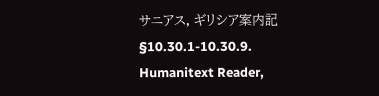サニアス, ギリシア案内記 §10.30.1-10.30.9. Humanitext Reader,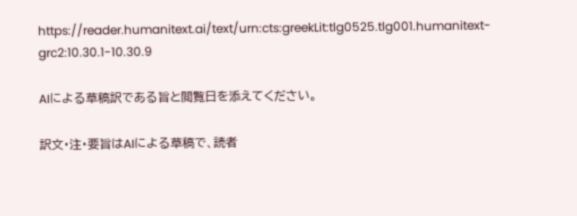https://reader.humanitext.ai/text/urn:cts:greekLit:tlg0525.tlg001.humanitext-grc2:10.30.1-10.30.9

AIによる草稿訳である旨と閲覧日を添えてください。

訳文・注・要旨はAIによる草稿で、読者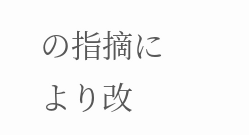の指摘により改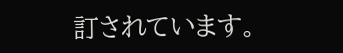訂されています。